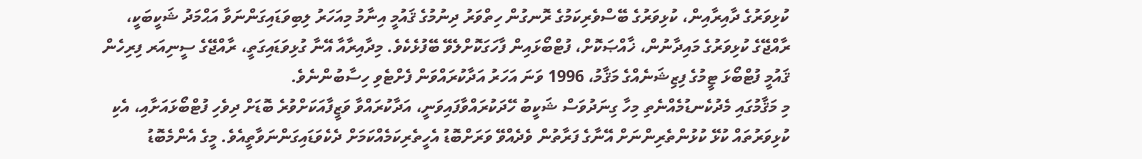ކުޅިވަރުގެ ދާއިރާއިން، ކުޅިވަރުގެ ބޭސްވެރިކަމުގެ ރޮނގުން ހިތްވަރު ދިނުމުގެ ޤައުމީ އިނާމު މިއަހަރު ލިބިވަޑައިގަންނަވާ އަޙްމަދު ޝަކީބަކީ، ރާއްޖޭގެ ކުޅިވަރުގެ މައިދާނުން، ޚާއްޞަކޮށް، ފުޓްބޯޅައިން ފާހަގަކޮށްލެވޭ ބޭފުޅެކެވެ. މިދާއިރާއާ އޭނާ ގުޅިވަޑައިގަތީ، ރާއްޖޭގެ ސީނިއަރ ފިރިހެން ޤައުމީ ފުޓްބޯޅަ ޓީމުގެ ފިޒިޝަނެއްގެ މަޤާމު، 1996 ވަނަ އަހަރު އަދާކުރައްވަން ފެށްޓެވި ހިސާބުންނެވެ.
މި މަޤާމުގައި މެދުކެނޑުމެއްނެތި މިހާ ގިނަދުވަސް ޝަކީބު ހޭދަކުރައްވާފައިވަނީ، އަދާކުރައްވާ ވަޒީފާއަކަށްވުރެ ބޮޑަށް ދިވެހި ފުޓްބޯޅައަށާއި، އެކި ކުޅިވަރުތައް ކުޅޭ ކުޅުންތެރިންނަށް އޭނާގެ ފަރާތުން ވެދެއްވޭ ވަރަށްބޮޑު އެހީތެރިކަމެއްކަމަށް ދެކެވަޑައިގަންނަވާތީއެވެ. މީގެ އެންމެބޮޑު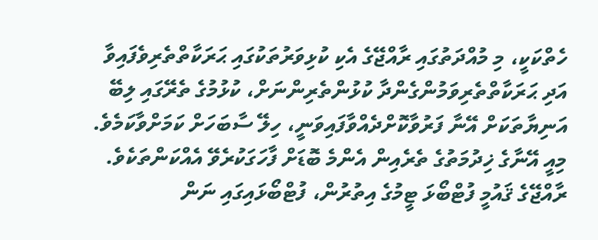ހެތްކަކީ، މި މުއްދަތުގައި ރާއްޖޭގެ އެކި ކުޅިވަރުތަކުގައި ޙަރަކާތްތެރިވެފައިވާ އަދި ޙަރަކާތްތެރިވަމުންގެންދާ ކުޅުންތެރިންނަށް، ކުޅުމުގެ ތެރޭގައި ލިބޭ އަނިޔާތަކަށް އޭނާ ފަރުވާކޮށްދެއްވާފައިވަނީ، ހިލޭ ސާބަހަށް ކަމަށްވާކަމެވެ. މިއީ އޭނާގެ ޚިދުމަތުގެ ތެރެއިން އެންމެ ބޮޑަށް ފާހަގަކުރެވޭ އެއްކަންތަކެވެ. ރާއްޖޭގެ ޤައުމީ ފުޓްބޯޅަ ޓީމުގެ އިތުރުން، ފުޓްބޯޅައިގައި ނަން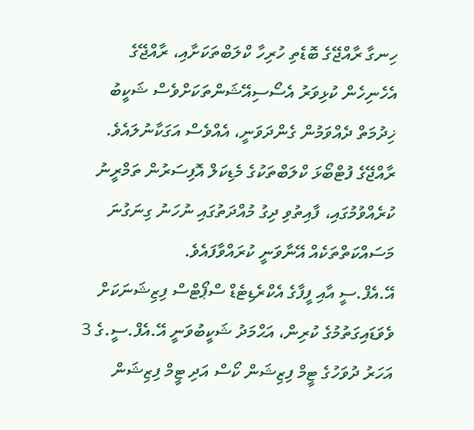ހިނގާ ރާއްޖޭގެ ބޮޑެތި ހުރިހާ ކްލަބްތަކަށާއި، ރާއްޖޭގެ އެހެނިހެން ކުޅިވަރު އެސޯސިއޭޝަންތަކަށްވެސް ޝަކީބު ޚިދުމަތް ދެއްވަމުން ގެންދަވަނީ، އެއްވެސް އަގަކާނުލައެވެ. ރާއްޖޭގެ ފުޓްބޯޅަ ކްލަބްތަކުގެ މެޑިކަލް އޮފިސަރުން ތަމްރީނު ކުރެއްވުމުގައި، ފާއިތުވި ދިގު މުއްދަތުގައި ނުހަނު ގިނަގުނަ މަސައްކަތްތަކެއް އޭނާވަނީ ކުރައްވާފައެވެ.
އޭ.އެފް.ސީ އާއި ފީފާގެ އެކްރެޑިޓެޑް ސްޕޯޓްސް ފިޒިޝަނަކަށް ވެވަޑައިގަތުމުގެ ކުރިން، އަޙްމަދު ޝަކީބުވަނީ އޭ.އެފް.ސީ.ގެ 3 އަހަރު ދުވަހުގެ ޓީމް ފިޒިޝަން ކޯސް އަދި ޓީމް ފިޒިޝަން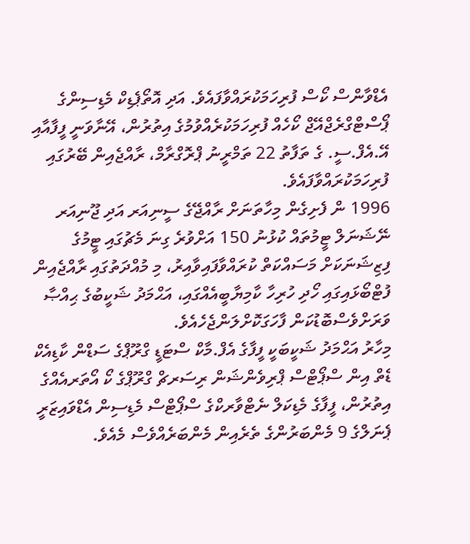އެޑްވާންސް ކޯސް ފުރިހަމަކުރައްވާފައެވެ. އަދި އޮތޯޕެޑިކް މެޑިސިންގެ ޕޯސްޓްގްރެޖްއޭޖް ކޯހެއް ފުރިހަމަކުރެއްވުމުގެ އިތުރުން، އޭނާވަނީ ފީފާއާއި އޭ.އެފް.ސީ. ގެ ތަފާތު 22 ތަމްރީނު ޕްރޮގްރާމް، ރާއްޖެއިން ބޭރުގައި ފުރިހަމަކުރައްވާފައެވެ.
1996 ން ފެށިގެން މިހާތަނަށް ރާއްޖޭގެ ސީނިއަރ އަދި ޖޫނިއަރ ނޭޝަނަލް ޓީމުތައް ކުޅުނު 150 އަށްވުރެ ގިނަ މެޗުގައި ޓީމުގެ ފިޒިޝަނަކަށް މަސައްކަތް ކުރައްވާފައިވާއިރު، މި މުއްދަތުގައި ރާއްޖެއިން ފުޓްބޯޅައިގައި ހޯދި ހުރިހާ ކާމިޔާބީއެއްގައި، އަޙްމަދު ޝަކީބުގެ ޙިއްޞާ ވަރަށްވެސްބޮޑުކަން ފާހަގަކޮށްލަންޖެހެއެވެ.
މިހާރު އަޙްމަދު ޝަކީބަކީ ފީފާގެ އެފް.މާކް ސްޓަޑީ ގްރޫޕްގެ ސަޑްން ކާޑިއެކް ޑެތް އިން ސްޕޯޓްސް ޕްރިވެންޝަން ރިސަރޗް ގްރޫޕްގެ ކޯ އޯތަރއެއްގެ އިތުރުން، ފީފާގެ މެޑިކަލް ނެޓްވާރކްގެ ސްޕޯޓްސް މެޑިސިން އެޑްވައިޒަރީ ޕެނަލްގެ 9 މެންބަރުންގެ ތެރެއިން މެންބަރެއްވެސް މެއެވެ.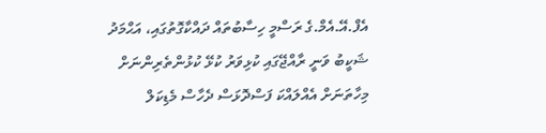އެފް.އޭ.އެމް.ގެ ރަސްމީ ހިސާބުތައް ދައްކާގޮތުގައި، އަޙްމަދު ޝަކީބު ވަނީ ރާއްޖޭގައި ކުޅިވަރު ކުޅޭ ކުޅުންތެރިންނަށް މިހާތަނަށް އެއްލައްކަ ފަސްދޮޅަސް ދެހާސް މެޑިކަލް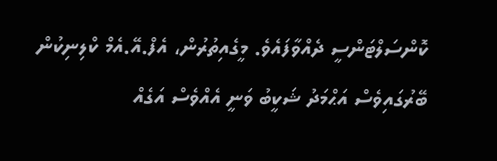ކޮންސަލްޓަންސީ ދެއްވާފައެވެ. މީގެއިތުރުން، އެފް.އޭ.އެމް ކްލިނިކުން ބޭރުގައިވެސް އަޙްމަދު ޝަކީބު ވަނީ އެއްވެސް އަގެއް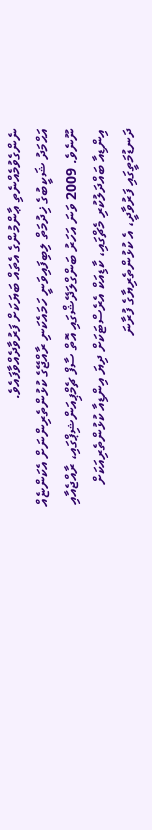ނެންގެވުމެއްނެތި ޢާންމުންގެ އެތައް ބަޔަކަށް ފަރުވާދެއްވާފައެވެ.
އަޙްމަދު ޝަކީބުގެ ޚިދުމަތް ލިބިފައިވަނީ ހަމައެކަނި ރާއްޖޭގެ ކުޅުންތެރިންނަށް އެކަންޏެއް ނޫނެވެ. 2009 ވަނަ އަހަރު ބަންގްލަދޭޝްގައި އޮތް ސާފް ޗެމްޕިއަންޝިޕްގައި، ރާއްޖެއާއި އިންޑިއާ ބައްދަލުކުރި މެޗްގައި، ކާޑިއަކް އެރެސްޓަކަށް ދިޔަ އިންޑިއާ ކުޅުންތެރިއަކަށް ދަނޑުމަތީގައި ފަރުވާދީ، އެ ކުޅުންތެރިޔާގެ ފުރާނަ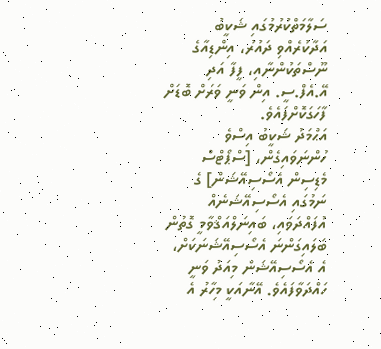ސަލާމަތްކުރުމުގައި ޝަކީބު އަދާކުރެއްވި ދައުރު، އިންޑިއާގެ ނޫސްތަކުންނާއި، ފީފާ އަދި އޭ.އެފް.ސީ. އިން ވަނީ ވަރަށް ބޮޑަށް ފާހަގަކޮށްފައެވެ.
އަޙްމަދު ޝަކީބު އިސްވެ ހުންނަވައިގެން، [ސްޕޯޓްސް މެޑިސިން އެސޯސިއޭޝަން] ގެ ނަމުގައި އެސޯސިއޭޝަނެއް އުފައްދަވައި، ބައިނަލްއަޤްވާމީ ގޮތުން ބަލައިގަންނަ އެސޯސިއޭޝަނަކަށް، އެ އެސޯސިއޭޝަން މިއަދު ވަނީ ހައްދަވާފައެވެ. އޭނާއަކީ މިހާރު އެ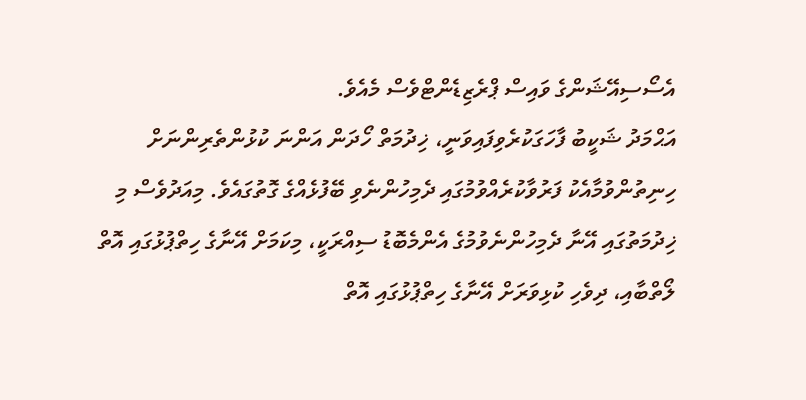އެސޯސިއޭޝަންގެ ވައިސް ޕްރެޒިޑެންޓްވެސް މެއެވެ.
އަޙްމަދު ޝަކީބު ފާހަގަކުރެވިފައިވަނީ، ޚިދުމަތް ހޯދަން އަންނަ ކުޅުންތެރިންނަށް ހިނިތުންވުމާއެކު ފަރުވާކުރެއްވުމުގައި ދެމިހުންނެވި ބޭފުޅެއްގެ ގޮތުގައެވެ. މިއަދުވެސް މި ޚިދުމަތުގައި އޭނާ ދެމިހުންނެވުމުގެ އެންމެބޮޑު ސިއްރަކީ، މިކަމަށް އޭނާގެ ހިތްޕުޅުގައި އޮތް ލޯތްބާއި، ދިވެހި ކުޅިވަރަށް އޭނާގެ ހިތްޕުޅުގައި އޮތް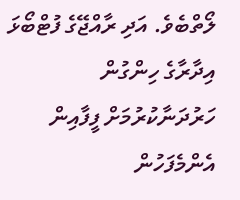ލޯތްބެވެ. އަދި ރާއްޖޭގެ ފުޓްބޯޅަ އިދާރާގެ ހިންގުން ހަރުދަނާކުރުމަށް ފީފާއިން އެންމެފަހުން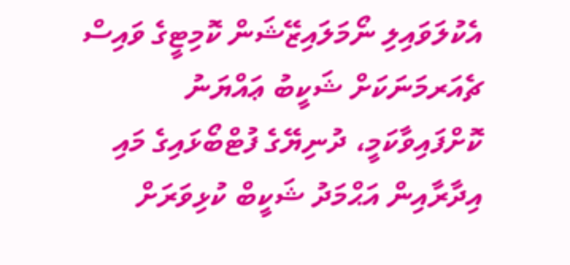އެކުލަވައިލި ނޯމަލައިޒޭޝަން ކޮމިޓީގެ ވައިސް ޗެއަރމަނަކަށް ޝަކީބު ޢައްޔަނު ކޮށްފައިވާކަމީ، ދުނިޔޭގެ ފުޓްބޯޅައިގެ މައި އިދާރާއިން އަޙްމަދު ޝަކީބް ކުޅިވަރަށް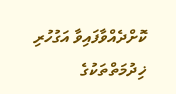ކޮށްދެއްވާފައިވާ އަގުހުރި ޚިދުމަތްތަކުގެ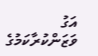އަގު ވަޒަންކުރާކަމުގެ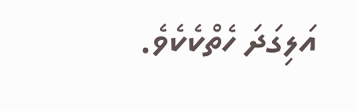އަލިގަދަ ހެތްކެކެވެ.